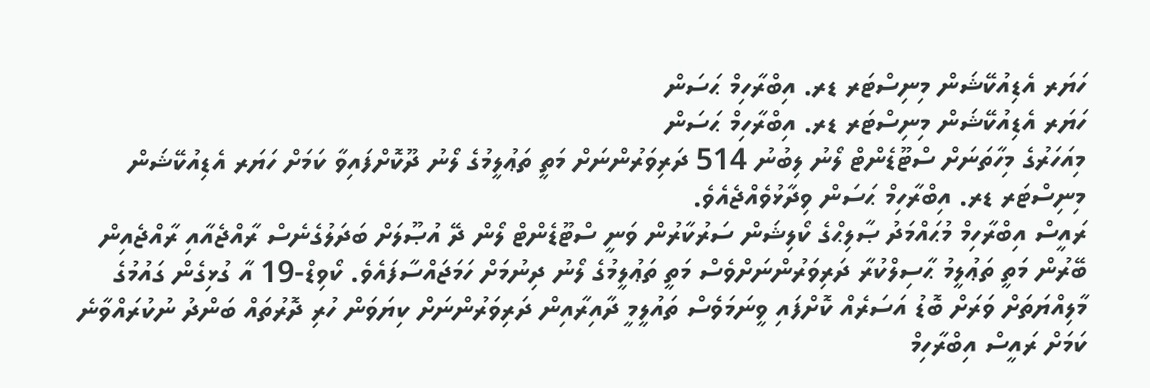ހަޔަރ އެޑިއުކޭޝަން މިނިސްޓަރ ޑރ. އިބްރާހިމް ޙަސަން
ހަޔަރ އެޑިއުކޭޝަން މިނިސްޓަރ ޑރ. އިބްރާހިމް ޙަސަން
މިއަހަރުގެ މިހާތަނަށް ސްޓޫޑެންޓް ލޯނު ލިބުނު 514 ދަރިވަރުންނަށް މަތީ ތަޢުލީމުގެ ލޯނު ދޫކޮށްފައިވާ ކަމަށް ހަޔަރ އެޑިއުކޭޝަން މިނިސްޓަރ ޑރ. އިބްރާހިމް ޙަސަން ވިދާޅުވެއްޖެއެވެ.
ރައީސް އިބްރާހިމް މުޙައްމަދު ޞާލިޙްގެ ކޯލިޝަން ސަރުކާރުން ވަނީ ސްޓޫޑެންޓް ލޯން ދޭ އުޞޫލަށް ބަދަލުގެނެސް ރާއްޖެއާއި ރާއްޖެއިން ބޭރުން މަތީ ތަޢުލީމު ޙާސިލްކުރާ ދަރިވަރުންނަށްވެސް މަތީ ތަޢުލީމުގެ ލޯނު ދިނުމަށް ހަމަޖައްސާފައެވެ. ކޯވިޑް-19 އާ ގުޅިގެން ގައުމުގެ މާލިއްޔަތަށް ވަރަށް ބޮޑު އަސަރެއް ކޮށްފައި ވީނަމަވެސް ތައުލީމީ ދާއިރާއިން ދަރިވަރުންނަށް ކިޔަވަން ހުރި ދޮރުތައް ބަންދު ނުކުރައްވާނެ ކަމަށް ރައީސް އިބްރާހިމް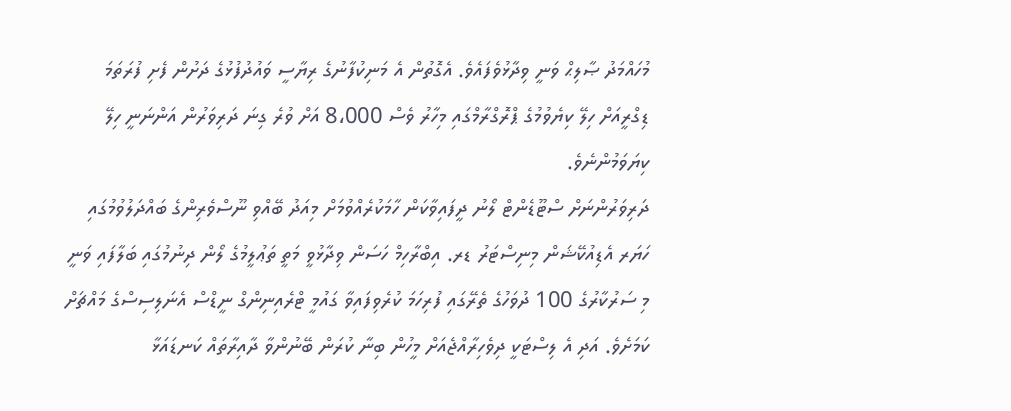މުހައްމަދު ޞާލިޙް ވަނީ ވިދާޅުވެފައެވެ. އެގޮތުން އެ މަނިކުފާނުގެ ރިޔާސީ ވައުދުފުޅުގެ ދަށުން ފެށި ފުރަތަމަ ޑިގްރީއަށް ހިލޭ ކިޔެވުމުގެ ޕްރޮގްރާމްގައި މިހާރު ވެސް 8،000 އަށް ވުރެ ގިނަ ދަރިވަރުން އަންނަނީ ހިލޭ ކިޔަވަމުންނެވެ.
ދަރިވަރުންނަށް ސްޓޫޑެންޓް ލޯނު ދީފައިވާކަން ހާމަކުރެއްވުމަށް މިއަދު ބޭއްވި ނޫސްވެރިންގެ ބައްދަލުވުމުގައި ހަޔަރ އެޑިއުކޭޝަން މިނިސްޓަރު ޑރ. އިބްރާހިމް ހަސަން ވިދާޅުވީ މަތީ ތަޢުލީމުގެ ލޯން ދިނުމުގައި ބަލާފައި ވަނީ މި ސަރުކާރުގެ 100 ދުވަހުގެ ތެރޭގައި ފުރިހަމަ ކުރެވިފައިވާ ގައުމީ ޓްރެއިނިންގް ނީޑްސް އެނަލިސިސްގެ މައްޗަށް ކަމަށެވެ. އަދި އެ ލިސްޓަކީ ދިވެހިރާއްޖެއަށް މީހުން ބިނާ ކުރަން ބޭނުންވާ ދާއިރާތައް ކަނޑައަޅާ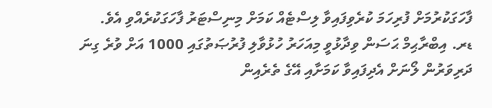ފާހަގަކުރުމަށް ފުރިހަމަ ކުރެވިފައިވާ ލިސްޓެއް ކަމަށް މިނިސްޓަރު ފާހަގަކުރެއްވި އެވެ.
ޑރ. އިބްރާޙިމް ޙަސަން ވިދާޅުވީ މިއަހަރު ހުޅުވާލި ފުރުޞަތުގައި 1000 އަށް ވުރެ ގިނަ ދަރިވަރުން ލޯނަށް އެދިފައިވާ ކަމަށާއި އޭގެ ތެރެއިން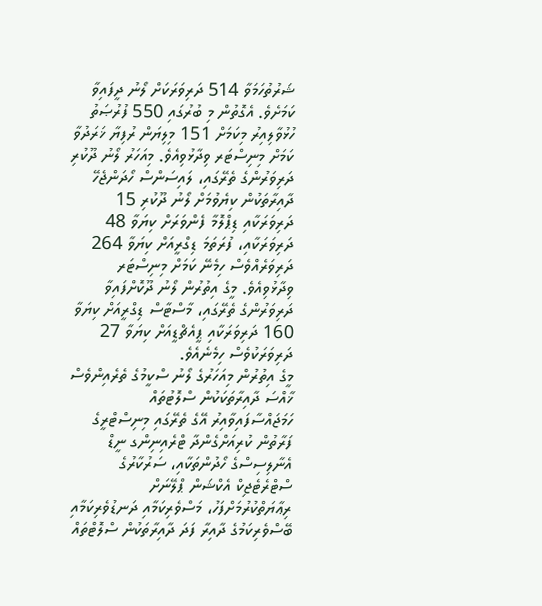ޝަރުތުހަމަވާ 514 ދަރިވަރަކަށް ލޯނު ދީފައިވާ ކަމަށެވެ. އެގޮތުން މި ބުރުގައި 550 ފުރުޞަތު ހުޅުވާލިއިރު މިކަމަށް 151 މިލިޔަން ރުފިޔާ ޚަރަދުވާ ކަމަށް މިނިސްޓަރ ވިދާޅުވިއެވެ. މިއަހަރު ލޯނު ދޫކުރި ދަރިވަރުންގެ ތެރޭގައި، ލައިސަންސް ހޯދަންޖެހޭ ދާއިރާތަކުން ކިޔެވުމަށް ލޯނު ދޫކުރި 15 ދަރިވަރަކާއި ޑިޕްލޮމާ ފެންވަރަށް ކިޔަވާ 48 ދަރިވަރަކާއި، ފުރަތަމަ ޑިގްރީއަށް ކިޔަވާ 264 ދަރިވަރެއްވެސް ހިމެނޭ ކަމަށް މިނިސްޓަރ ވިދާޅުވިއެވެ. މީގެ އިތުރުން ލޯނު ދޫކޮށްފައިވާ ދަރިވަރުންގެ ތެރޭގައި، މާސްޓާސް ޑިގްރީއަށް ކިޔަވާ 160 ދަރިވަރަކާއި ޕީއެޗްޑީއަށް ކިޔަވާ 27 ދަރިވަރަކުވެސް ހިމެނެއެވެ.
މީގެ އިތުރުން މިއަހަރުގެ ލޯނު ސްކީމުގެ ތެރެއިންވެސް ޚާއްސަ ދާއިރާތަކަކުން ސްލޮޓުތައް ހަމަޖައްސާފައިވާއިރު އޭގެ ތެރޭގައި މިނިސްޓްރީގެ ފަރާތުން ކުރިއަށްގެންދާ ޓްރެއިނިންގ ނީޑް އެނާލިސިސްގެ ހޯދުންތަކާއި، ސަރުކާރުގެ ސްޓްރެޓެޖިކް އެކްޝަން ޕްލޭނަށް ރިޢާޔަތްކުރުމަށްފަހު، މަސްވެރިކަމާއި ދަނޑުވެރިކަމާއި ބޭސްވެރިކަމުގެ ދާއިރާ ފަދަ ދާއިރާތަކުން ސްލޮޓްތައް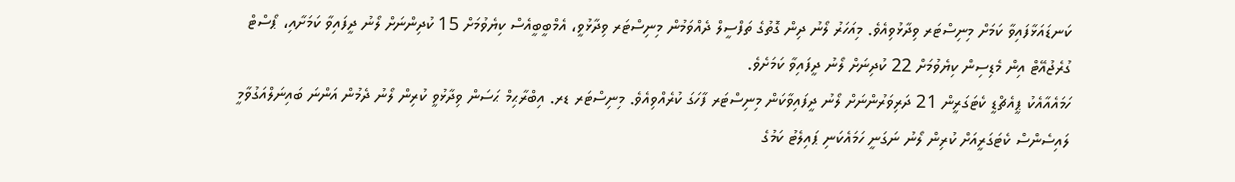ކަނޑައަޅާފައިވާ ކަމަށް މިނިސްޓަރ ވިދާޅުވިއެވެ. މިއަހަރު ލޯނު ދިން ގޮތުގެ ތަފްސީލް ދެއްވަމުން މިނިސްޓަރ ވިދާޅުވީ، އެމްބީބީއެސް ކިޔެވުމަށް 15 ކުދިންނަށް ލޯނު ދީފައިވާ ކަމަށާއި، ޕޯސްޓް ގުރެޖުއޭޓް އިން މެޑިސިން ކިޔެވުމަށް 22 ކުދިނަށް ލޯނު ދީފައިވާ ކަމަށެވެ.
ހަމައެއާއެކު ޕީއެޗްޑީ ކެޓަގަރީން 21 ދަރިވަރުންނަށް ލޯނު ދީފައިވާކަން މިނިސްޓަރ ފާހަގަ ކުރެއްވިއެވެ. މިނިސްޓަރ ޑރ. އިބްރާޙިމް ޙަސަން ވިދާޅުވީ ކުރިން ލޯނު ދެމުން އަންނަ ބައިނަލްއަގުވާމީ ލައިސެންސް ކެޓަގަރީއަށް ކުރިން ލޯނު ނަގަނީ ހަމައެކަނި ޕައިލެޓު ކަމުގެ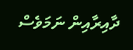ދާއިރާއިން ނަމަވެސް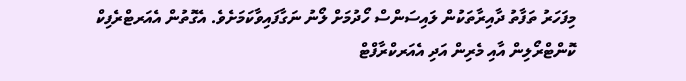މިފަހަރު ތަފާތު ދާއިރާތަކުން ލައިސަންސް ހޯދުމަށް ލޯނު ނަގާފައިވާކަމަށެވެ. އެގޮތުން އެއަރޓްރެފިކް ކޮންޓްރޯލިން އާއި މެރިން އަދި އެއަރކްރާފްޓް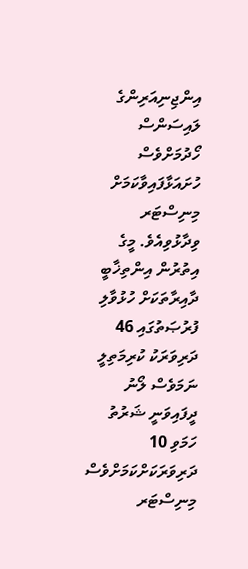އިންޖިނިއަރިންގެ ލައިސަންސް ހޯދުމަށްވެސް ހުށައަޅާފައިވާކަމަށް މިނިސްޓަރ ވިދާޅުވިއެވެ. މީގެ އިތުރުން އިންތިޚާބީ ދާއިރާތަކަށް ހުޅުވާލި ފުރުޞަތުގައި 46 ދަރިވަރަކު ކުރިމަތިލީ ނަމަވެސް ލޯނު ދީފައިވަނީ ޝަރުތު ހަމަވި 10 ދަރިވަރަކަށްކަމަށްވެސް މިނިސްޓަރ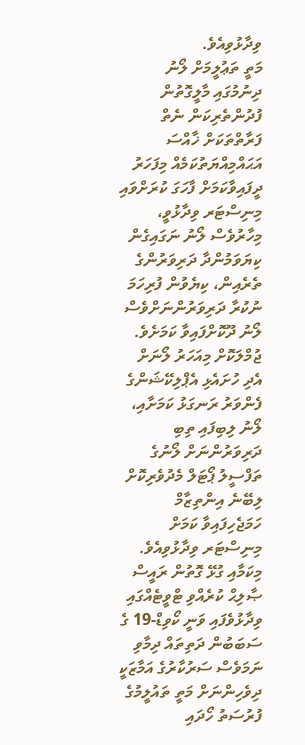ވިދާޅުވިއެވެ.
މަތީ ތަޢުލީމަށް ލޯނު ދިނުމުގައި މާލީގޮތުން ފުދުންތެރިކަން ނެތް ފަރާތްތަކަށް ޚާއްސަ އަޙައްމިއްޔަތުކަމެއް މިފަހަރު ދީފައިވާކަމަށް ފާހަގަ ކުރަށްވައި މިނިސްޓަރ ވިދާޅުވީ، މިހާރުވެސް ލޯނު ނަގައިގެން ކިޔަވަމުންދާ ދަރިވަރުންގެ ތެރެއިން، ކިޔެވުން ފުރިހަމަ ނުކުރާ ދަރިވަރުންނަށްވެސް ލޯނު ދޫކޮށްފައިވާ ކަމަށެވެ. ޖުމްލަކޮށް މިއަހަރު ލޯނަށް އެދި ހުށައެޅި އެޕްލިކޭޝަންގެ ފެންވަރު ރަނގަޅު ކަމަށާއި، ލޯނު ލިބިފައި ތިބި ދަރިވަރުންނަށް ލޯނުގެ ތަފްސީލު ޕޯޓަލް މެދުވެރިކޮށް ލިބޭނެ އިންތިޒާމް ހަމަޖެހިފައިވާ ކަމަށް މިނިސްޓަރ ވިދާޅުވިއެވެ.
މިކަމާއި ގުޅޭ ގޮތުން ރައީސް ޞާލިޙް ކުރެއްވި ޓްވީޓެއްގައި ވިދާޅުވެފައި ވަނީ ކޯވިޑް-19 ގެ ސަބަބުން ދަތިތައް ދިމާވި ނަމަވެސް ސަރުކާރުގެ އަމާޒަކީ ދިވެހިންނަށް މަތީ ތައުލީމުގެ ފުރުސަތު ހޯދައި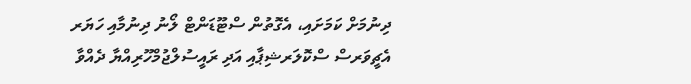ދިނުމަށް ކަމަށައި، އެގޮތުން ސްޓޫޑަންޓް ލޯނު ދިނުމާއި ހަޔަރ އެޗީވަރސް ސްކޮލަރޝިޕާއި އަދި ރައީސުލްޖުމްހޫރިއްޔާ ދެއްވާ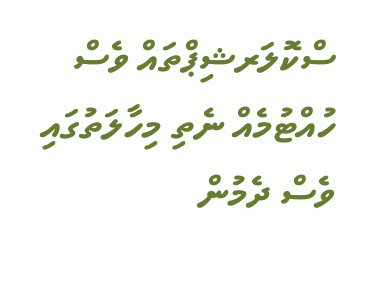ސްކޮލަރޝިޕްތައް ވެސް ހުއްޓުމެއް ނެތި މިހާލަތުގައި ވެސް ދެމުން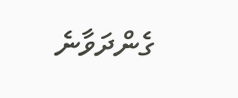ގެންދަވާނެ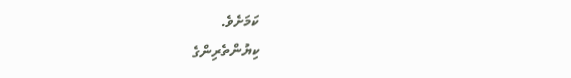ކަމަށެވެ.
ކިޔުންތެރިންގެ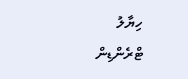ހިޔާލު
ޓްރެންޑިން